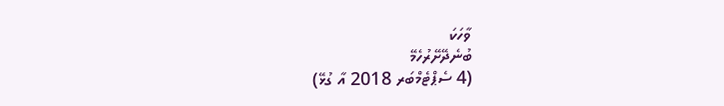ވާހަކަ
ބުނެދޭށޭރުހެމޭ
(4 ސެޕްޓެމްބަރ 2018 އާ ގުޅޭ)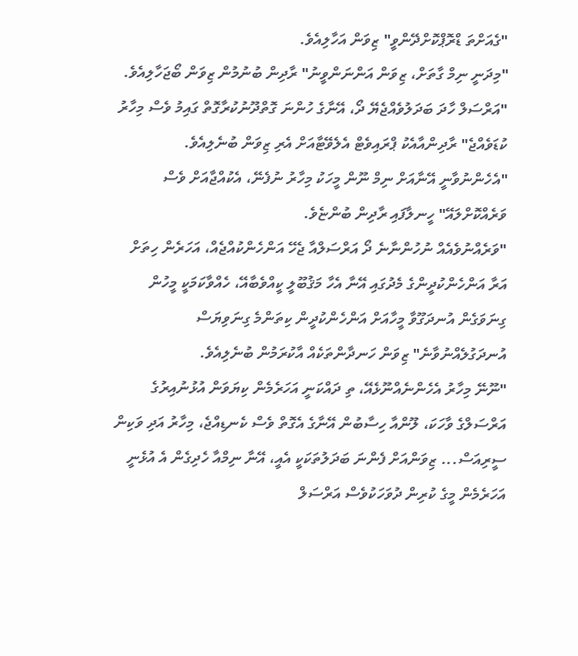"ގެއަށްތަ ޑްރޮޕްކޮށްދޭންވީ" ޒިވަން އަހާލިއެވެ.
"މިދަނީ ނިމް ގާތަށް، ޒިވަން އަންނަންވީނު" ރާދިން ބުނުމުން ޒިވަން ބޯޖަހާލިއެވެ.
"އަރްސަލް ހާދަ ބަދަލުވެއްޖެޔޭ ދޯ، އޭނާގެ ހުންނަ ގޮތްދޫނުކުރާގޮތް ގައިމު ވެސް މިހާރު ކުޑަވެއްޖެ" ރާދިންއާއެކު ޕްރައިވެޓް އެލެވޭޓާއަށް އެރި ޒިވަން ބުނެލިއެވެ.
"އެހެންނުވާނީ އޭނާއަށް ނިމް ނޫން މީހަކު މިހާރު ނުފެނޭ، އެކުއްޖާއަށް ވެސް ވަރެއްކޮށްލައޭ" ހީނލާފައި ރާދިން ބުންޏެވެ.
"ވަރެއްނުވެއެއް ނުހުންނާނެ ދޯ އަރްސަލްއާ ޖެހޭ އަންހެންކުއްޖެއް، އަހަރެން ހިތަށް އަރާ އަންހެންކުދީންގެ މެދުގައި އޭނާ އެހާ މަޤުބޫލީ ކީއްވެބާއޭ، ހެއްވާކަމަކީ މީހުން ގިނަވަގެން އުނދަގޫވާ މީހާއަށް އަންހެންކުދީން ކިތަންމެ ގިނަވިޔަސް އުނދަގުލެއްނުވާނެ" ޒިވަން ހަނދާންތަކެއް އާކުރަމުން ބުނެލިއެވެ.
"ނޫނޭ މިހާރު އެހެންނެއްނޫޅެއޭ، ތި ދައްކަނީ އަހަރެމެން ކިޔަވަން އުޅުނުއިރުގެ އަރްސަލްގެ ވާހަކަ، ލޫންއާ ހިސާބުން އޭނާގެ އެގޮތް ވެސް ކެނޑިއްޖެ، މިހާރު އަދި ވަކިން ސީރިއަސް... ޒިވަންއަށް ފެންނަ ބަދަލުތަކަކީ އެއީ، އޭނާ ނިމްއާ ހެދިގެން އެ އުޅެނީ އަހަރެމެން މީގެ ކުރިން ދުވަހަކުވެސް އަރްސަލް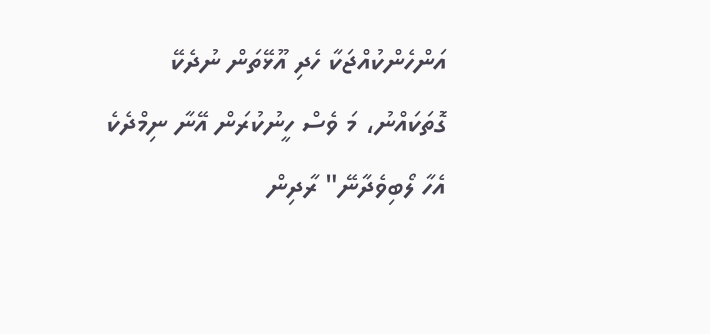އަންހެންކުއްޖަކާ ހެދި އޫޅޭތަން ނުދެކޭ ގޮތަކައްނު، މަ ވެސް ހީނުކުރަން އޭނާ ނިމްދެކެ އެހާ ލޯބިވެދާނޭ" ރާދިން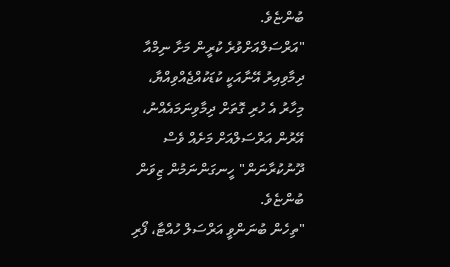ބުންޏެވެ.
"އަރްސަލްއަށްވުރެ ކުރީން މަށާ ނިމްއާ ދިމާވިއިރު އޭނާއަކީ ކުޑަކުއްޖެއްވިއްޔާ، މިހާރު އެ ހުރި ގޮތަށް ދިމާވިނަމައެއްނު، އޭރުން އަރްސަލްއަށް މަށެއް ވެސް ދޫނުކުރާނަން" ހީނގަންނަމުން ޒިވަން ބުންޏެވެ.
"ތިހެން ބުނަންވީ އަރްސަލް ހުއްޓާ، ފޯރި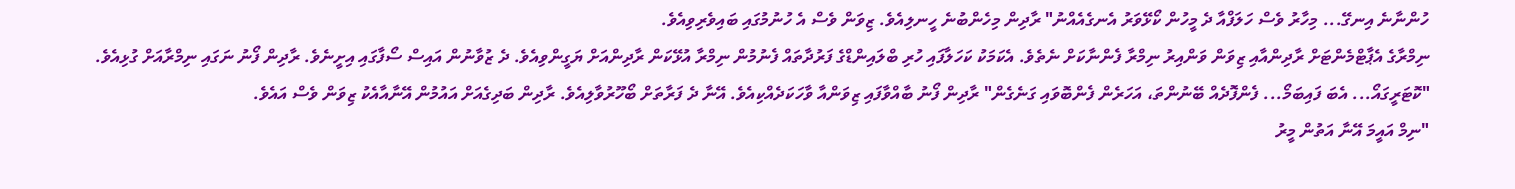ހުންނާނެ އިނގޭ... މިހާރު ވެސް ހަލަފްއާ ދެ މީހުން ކޯޅޭވަރު އެނގެއެއްނު" ރާދިން މިހެންބުނެ ހީނލިއެވެ. ޒިވަން ވެސް އެ ހުނުމުގައި ބައިވެރިވިއެވެ.
ނިމްރާގެ އެޕާޓްމެންޓަށް ރާދިންއާއި ޒިވަން ވަންއިރު ނިމްރާ ފެންނާކަށް ނެތެވެ. އެކަމަކު ކަހަލާފައި ހުރި ބްލައިންޑްގެ ފަރުދާތައް ފެނުމުން ނިމްރާ އުޅޭކަން ރާދިންއަށް ޔަގީންވިއެވެ. ދެ ޒުވާނުން އައިސް ސޯފާގައި އިށީނެވެ. ރާދިން ފޯނު ނަގައި ނިމްރާއަށް ގުޅިއެވެ.
"ކޮޓަރީގައޯ... އެބަ ފައިބަމޯ... ފެންފޮދެއް ބޭނުންތަ، އަހަރެން ފެންބޮވައި ގަނެގެން" ރާދިން ފޯނު ބާއްވާފައި ޒިވަންއާ ވާހަކަދެއްކިއެވެ. އޭނާ ދެ ފަރާތަށް ބޯހޫރުވާލިއެވެ. ރާދިން ބަދިގެއަށް އައުމުން އޭނާއާއެކު ޒިވަން ވެސް އައެވެ.
"ނިމް އައީމަ އޭނާ އަތުން މީރު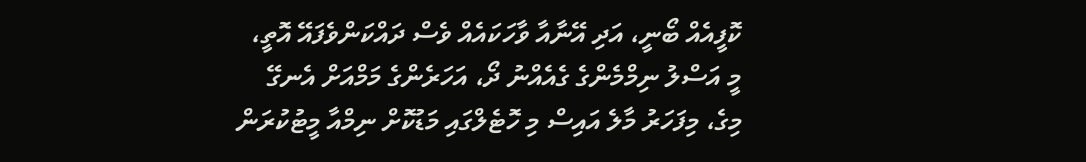ކޮފީއެއް ބޯނީ، އަދި އޭނާއާ ވާހަކައެއް ވެސް ދައްކަންވެފައޭ އޮތީ، މީ އަސްލު ނިމްމެންގެ ގެއެއްނު ދޯ، އަހަރެންގެ މަމްއަށް އެނގޭ މިގެ، މިފަހަރު މާލެ އައިސް މި ހޮޓެލްގައި މަޑުކޮށް ނިމްއާ މީޓުކުރަން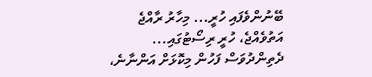ބޭނުންވެފައި ހުރީ... މިހާރު ރާއްޖެ އަތުވެއްޖެ، ހުރީ ރިސޯޓުގައި... ދެތިންދުވަސް ފަހުން މިކޮޅަށް އަންނާނެ،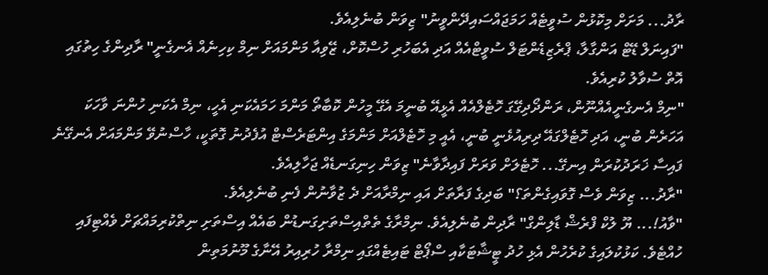ރާދު... މަށަށް މިކޮޅުން ސުވީޓެއް ހަމަޖައްސައިދޭންވީނު" ޒިވަން ބުނެލިއެވެ.
"ފައިނަލް ޑޭޓް އަންގާލާ، ޕްރެޒިޑެންޓަލް ސުވީޓްއެއް އަދި އެބަހުރި ހުސްކޮށް، ޒޭވިއާ މަންމައަށް ނިމް ކިހިނެއް އެނގެނީ" ރާދިންގެ ހިތުގައި އޮތް ސުވާލު ކުރިއެވެ.
"ނިމް އެނގެނީއެއްނޫން، ރަންދޯދިގޭގަ ހޮޓެލްއެއް އެޅީއޭ ބުނީމަ އެގޭ މީހުން ކޮބާތޯ މަންމަ ހަމައެކަނި އެހީ، ނިމް އެކަނި ހުންނަ ވާހަކަ އަހަރެން ބުނީ، އަދި ހޮޓެލްގައޭ ދިރިއުޅެނީ ބުނީ، އެއީ މި ހޮޓެލްއަށް މަންމަގެ އިންޓަރެސްޓް އުފެދުނު ގޮތަކީ، ހާސްނުވޭ މަންމައަށް އެނގޭނެ ފައިސާ ޚަރަދުކުރަން އިނގޭ... ހޮޓެލަށް ވަރަށް ފައިދާވާނެ" ޒިވަން ހިނިގަނޑެއް ޖަހާލިއެވެ.
"ރާދު... ޒިވަން ވެސް ގޮވައިގެންތަ؟" ބަދިގެ ފަރާތަށް އައި ނިމްރާއަށް ދެ ޒުވާނުން ފެނި ބުނެލިއެވެ.
"ވާއު!... ޔޫ ލުކް ފްރެޝް ޑާލިންގް" ރާދިން ބުނެލިއެވެ. ނިމްރާގެ ތެތްއިސްތަށިގަނޑުން ބައެއް އިސްތަށި ނިތްކުރިމައްޗަށް ވެއްޓިފައި ހުއްޓެވެ. ކަޅުކުލައިގެ ކުރެހުން އެޅި ހުދު ޓީޝާޓަކާއި ސްޕޯޓް ޓައިޓެއްގައި ނިމްރާ ހުރިއިރު އޭނާގެ މޫނުމަތިން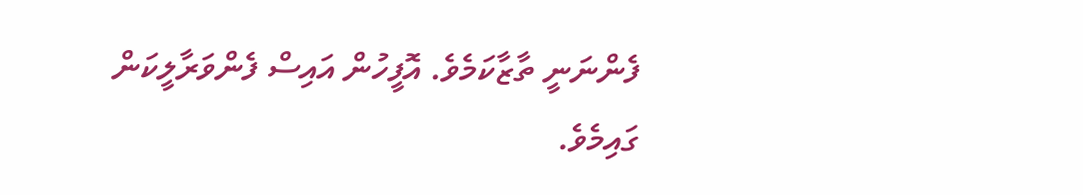ފެންނަނީ ތާޒާކަމެވެ. އޮފީހުން އައިސް ފެންވަރާލީކަން ގައިމެވެ.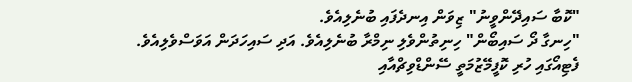"ކޮބާ ސައިދޭންވީނު" ޒިވަން އިނދެފައި ބުނެލިއެވެ.
"ހިނގާ ދޯ ސައިބޯން" ހިނިތުންވެލި ނިމްރާ ބުނެލިއެވެ. އަދި ސައިހަދަން އަވަސްވެލިއެވެ.
ފެޓިއޯގައި ހުރި ކޮފީމޭޒުމަތީ ސޭންޑްވިޗްއާއި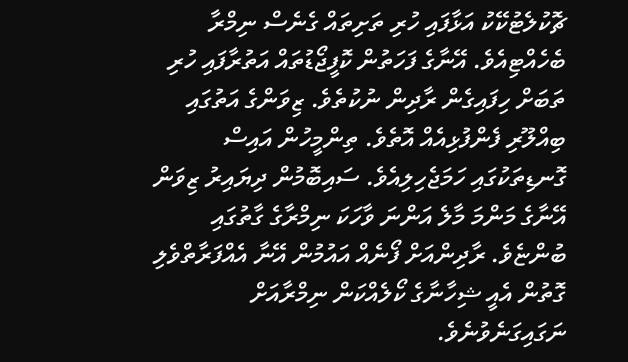ޗޮކުލެޓުކޭކު އަޅާފައި ހުރި ތަށިތައް ގެނެސް ނިމްރާ ބެހެއްޓިއެވެ. އޭނާގެ ފަހަތުން ކޮފީޖޯޑުތައް އަތުރާފައި ހުރި ތަބަށް ހިފައިގެން ރާދިން ނުކުތެވެ. ޒިވަންގެ އަތުގައި ބިއްލޫރި ފެންފުޅިއެއް އޮތެވެ. ތިންމީހުން އައިސް ގޮނޑިތަކުގައި ހަމަޖެހިލިއެވެ. ސައިބޮމުން ދިޔައިރު ޒިވަން އޭނާގެ މަންމަ މާލެ އަންނަ ވާހަކަ ނިމްރާގެ ގާތުގައި ބުންޏެވެ. ރާދިންއަށް ފޯނެއް އައުމުން އޭނާ އެއްފަރާތްވެލި ގޮތުން އެއީ ޝިހާނާގެ ކޯލެއްކަން ނިމްރާއަށް ނަގައިގަނެވުނެވެ.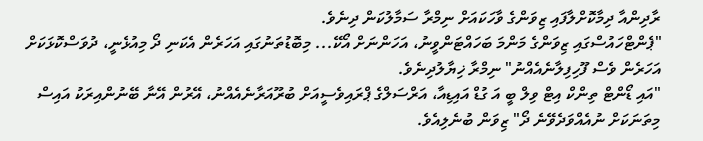ރާދިންއާ ދިމާކޮށްލާފައި ޒިވަންގެ ވާހަކައަށް ނިމްރާ ސަމާލުކަން ދިނެވެ.
"ޕެންޓްހައުސްގައި ޒިވަންގެ މަންމަ ބަހައްޓަންވީނު، އަހަންނަށް އޯކޭ... މިބޮޑުތަނުގައި އަހަރެން އެކަނި ދޯ މިއުޅެނީ، ދުވަސްކޮޅަކަށް އަހަރެން ވެސް ފޫހިފިލާނެއެއްނު" ނިމްރާ ޚިޔާލުދިނެވެ.
"އައި ޑޯންޓް ތިންކް އިޓް ވިލް ބީ އަ ގުޑް އައިޑިއާ، އަރްސަލްގެ ޕްރައިވެސީއަށް ބުރޫއަރާނެއެއްނު، އޭރުން އޭނާ ބޭނުންއިރަކު އައިސް މިތަނަކަށް ނުއެއްވަދެވޭނެ ދޯ" ޒިވަން ބުނެލިއެވެ.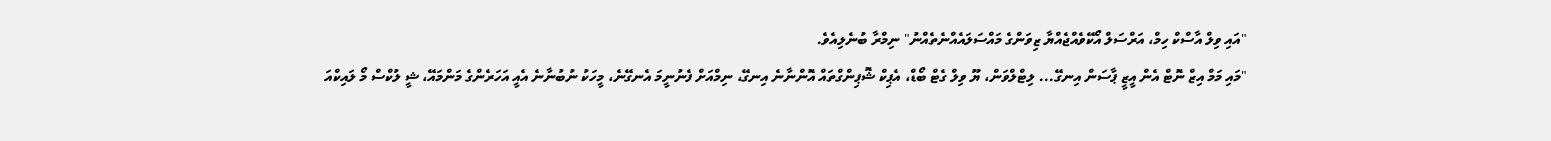"އައި ވިލް އާސްކް ހިމް، އަރްސަލް އޯކޭވެއްޖެއްޔާ ޒިވަންގެ މައްސަލައެއްނެތެއްނު" ނިމްރާ ބުނެލިއެވެ.
"މައި މަމް އިޒް ނޮޓް އެން އީޒީ ޕާސަން އިނގޭ... ލިޓްލްވަން، ޔޫ ވިލް ގެޓް ބޯޑް، އެޕިކް ޝޮޕިންގްތައް އޮންނާނެ އިނގޭ، ނިމްއަށް ފެނުނީމަ އެނގޭނެ، މީހަކު ނުބުނާނެ އެއީ އަހަރެންގެ މަންމައޭ، ޝީ ލުކްސް މޯ ލައިކްއަ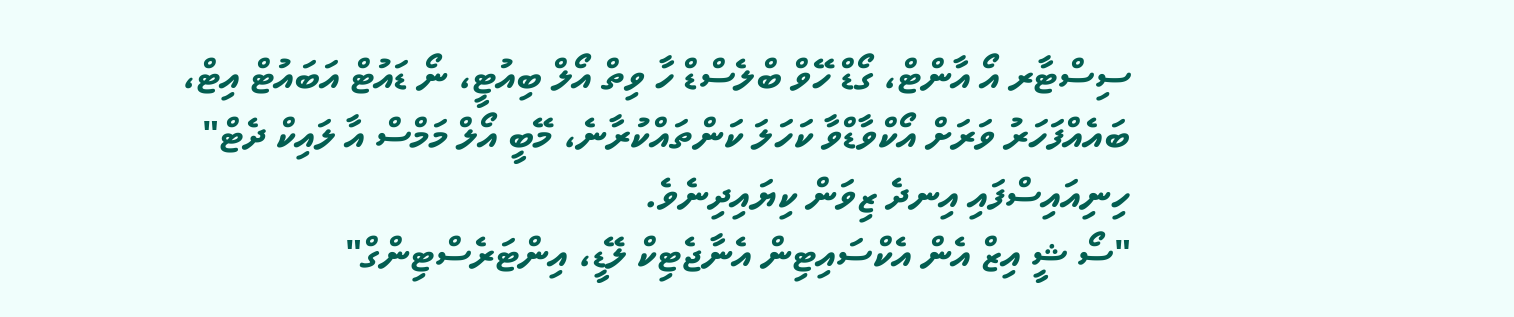ސިސްޓާރ އޯ އާންޓް، ގޯޑް ހޭވް ބްލެސްޑް ހާ ވިތް އޯލް ބިއުޓީ، ނޯ ޑައުޓް އަބައުޓް އިޓް، ބައެއްފަހަރު ވަރަށް އޯކްވާޑްވާ ކަހަލަ ކަންތައްކުރާނެ، މޭބީ އޯލް މަމްސް އާ ލައިކް ދެޓް" ހިނިއައިސްފައި އިނދެ ޒިވަން ކިޔައިދިނެވެ.
"ސޯ ޝީ އިޒް އެން އެކްސައިޓިން އެނާޖެޓިކް ލޭޑީ، އިންޓަރެސްޓިންގް"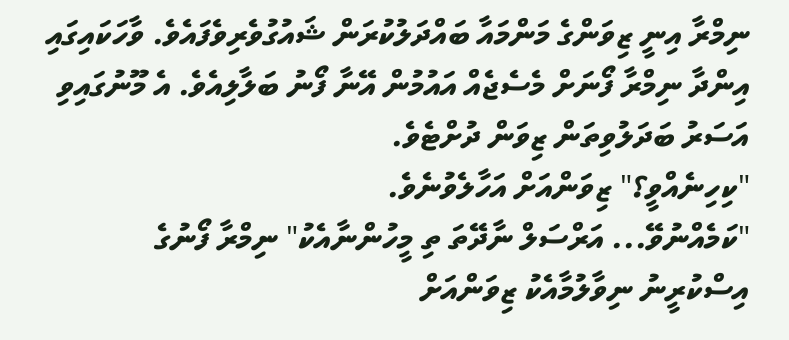ނިމްރާ އިނީ ޒިވަންގެ މަންމައާ ބައްދަލުކުރަން ޝައުގުވެރިވެފައެވެ. ވާހަކައިގައި އިންދާ ނިމްރާ ފޯނަށް މެސެޖެއް އައުމުން އޭނާ ފޯނު ބަލާލިއެވެ. އެ މޫނުގައިވި އަސަރު ބަދަލުވިތަން ޒިވަން ދުށްޓެވެ.
"ކިހިނެއްވީ؟" ޒިވަންއަށް އަހާލެވުނެވެ.
"ކަމެއްނުވޭ... އަރްސަލް ނާދޭތަ ތި މީހުންނާއެކު" ނިމްރާ ފޯނުގެ އިސްކުރީނު ނިވާލުމާއެކު ޒިވަންއަށް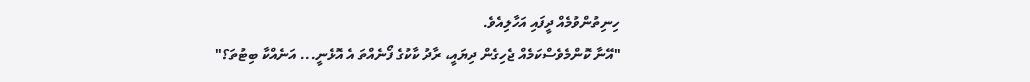ހިނިތުންވުމެއް ދީފައި އަހާލިއެވެ.
"އޭނާ ކޮންމެވެސްކަމެއް ޖެހިގެން ދިޔައީ، ރާދު ކާކުގެ ފޯނެއްތަ އެ އޮޅެނީ... އަނެއްކާ ބިޓުތަ؟"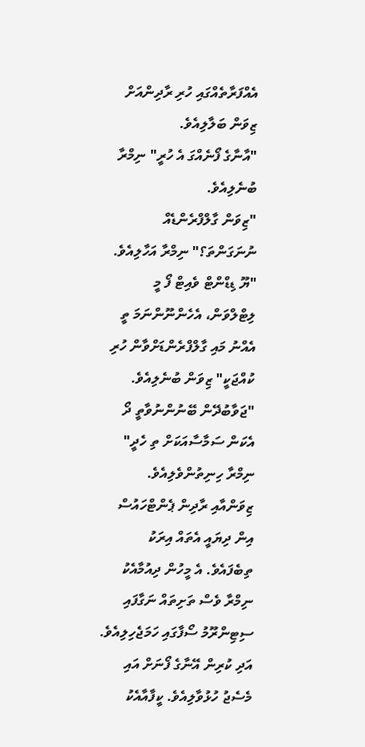އެއްފަރާތެއްގައި ހުރި ރާދިންއަށް ޒިވަން ބަލާލިއެވެ.
"އާނާގެ ފޯނެއްގަ އެ ހުރީ" ނިމްރާ ބުނެލިއެވެ.
"ޒިވަން ގާލްފްރެންޑެއް ނުނަގަންތަ؟" ނިމްރާ އަހާލިއެވެ.
"ޔޫ ޑިޑްންޓް ވެއިޓް ފޯ މީ ލިޓްލްވަން، އެހެންނޫންނަމަ ތީ އެއްނު މައި ގާލްފްރެންޑަށްވާން ހުރި ކުއްޖަކީ" ޒިވަން ބުނެލިއެވެ.
"ޖަވާބުދޭން ބޭނުންނުވާތީ ދޯ އެކަން ސަމާސާއަކަށް ތި ހެދީ" ނިމްރާ ހިނިތުންވެލިއެވެ.
ޒިވަންއާއި ރާދިން ޕެންޓްހައުސް އިން ދިޔައީ އެތައް އިރަކު ތިބެފައެވެ. އެ މީހުން ދިއުމާއެކު ނިމްރާ ވެސް ތަށިތައް ނަގާފައި ސިޓިންރޫމު ސޯފާގައި ހަމަޖެހިލިއެވެ. އަދި ކުރިން އޭނާގެ ފޯނަށް އައި މެސެޖު ހުޅުވާލިއެވެ. ކީފާއާއެކު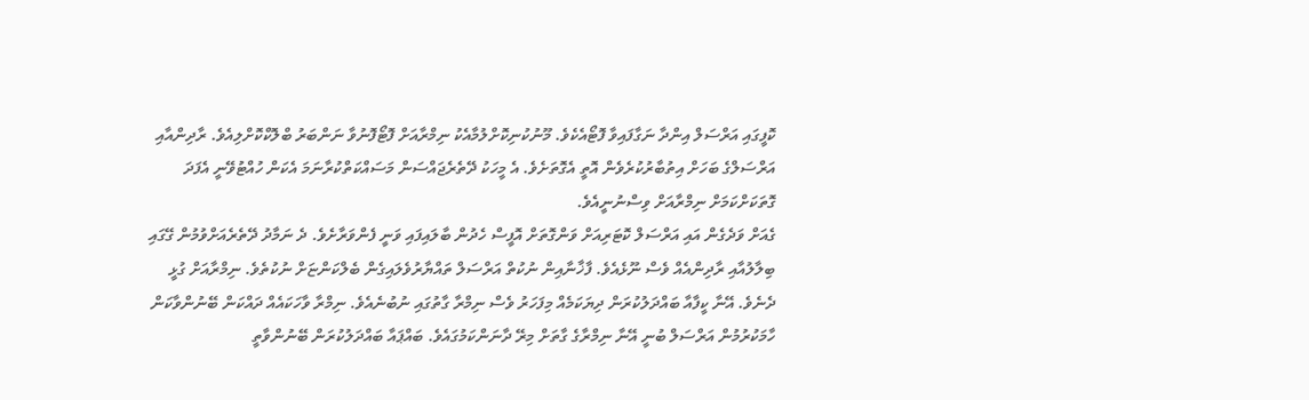ކޮފީގައި އަރްސަލް އިންދާ ނަގާފައިވާ ފޮޓޯއެކެވެ. މޫނުކުނިކޮށްލުމާއެކު ނިމްރާއަށް ފޮޓޯފޮނުވާ ނަންބަރު ބްލޮކްކޮށްލިއެވެ. ރާދިންއާއި އަރްސަލްގެ ބަހަށް އިތުބާރުކުރެވެން އޮތީ އެގޮތަށެވެ. އެ މީހަކު ދޭތެރެޖައްސަން މަސައްކަތްކުރާނަމަ އެކަން ހުއްޓުވޭނީ އެފަދަ ގޮތަކަށްކަމަށް ނިމްރާއަށް ވިސްނުނީއެވެ.
ގެއަށް ވަދެގެން އައި އަރްސަލް ކޮޓަރިއަށް ވަންގޮތަށް އޮފީސް ހެދުން ބާލައިފައި ވަނީ ފެންވަރާށެވެ. ދެ ނަމާދު ދޭތެރެއަށްވުމުން ގޭގައި ބިލާލުއާއި ރާދިންއެއް ވެސް ނޫޅެއެވެ. ފާޚާނާއިން ނުކުތް އަރްސަލް ތައްޔާރުވެލައިގެން ބެލްކަންޏަށް ނުކުތެވެ. ނިމްރާއަށް ގުޅީ ދެނެވެ. އޭނާ ކީފާއާ ބައްދަލުކުރަން ދިޔަކަމެއް މިފަހަރު ވެސް ނިމްރާ ގާތުގައި ނުބުނެއެވެ. ނިމްރާ ވާހަކައެއް ދައްކަން ބޭނުންވާކަން ހާމަކުރުމުން އަރްސަލް ބުނީ އޭނާ ނިމްރާގެ ގާތަށް މިރޭ ދާނަންކަމުގައެވެ. ބައްޕައާ ބައްދަލުކުރަން ބޭނުންވާތީ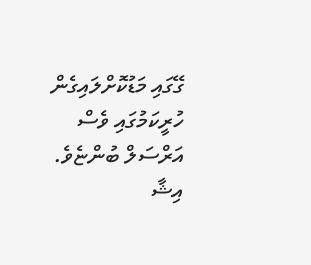ގޭގައި މަޑުކޮށްލައިގެން ހުރީކަމުގައި ވެސް އަރްސަލް ބުންޏެވެ.
އިޝާ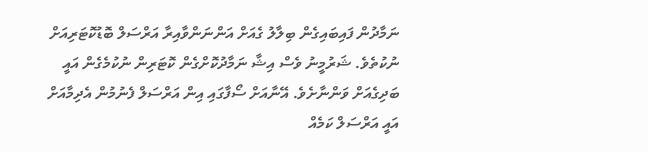ނަމާދުން ފައިބައިގެން ބިލާލު ގެއަށް އަންނަންވާއިރާ އަރްސަލް ބޮޑުކޮޓަރިއަށް ނުކުތެވެ. ޝަރުމީނު ވެސް އިޝާ ނަމާދުކޮށްގެން ކޮޓަރިން ނުކުމެގެން އައީ ބަދިގެއަށް ވަންނާށެވެ. އޭނާއަށް ސޯފާގައި އިން އަރްސަލް ފެނުމުން އެދިމާއަށް އައީ އަރްސަލް ކަމެއް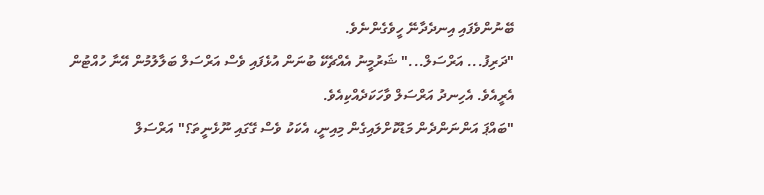ބޭނުންވެފައި އިނދެދާނޭ ހީވެގެންނެވެ.
"ދަރިފު... އަރްސަލް..." ޝަރުމީނު އެއްޗެކޭ ބުނަން އުޅެފައި ވެސް އަރްސަލް ބަލާލުމުން އޭނާ ހުއްޓުން އެރީއެވެ. އެހިނދު އަރްސަލް ވާހަކަދެއްކިއެވެ.
"ބައްޕަ އަންނަންދެން މަޑުކޮށްލައިގެން މިއިނީ، އެކަކު ވެސް ގޭގައި ނޫޅެނީތަ؟" އަރްސަލް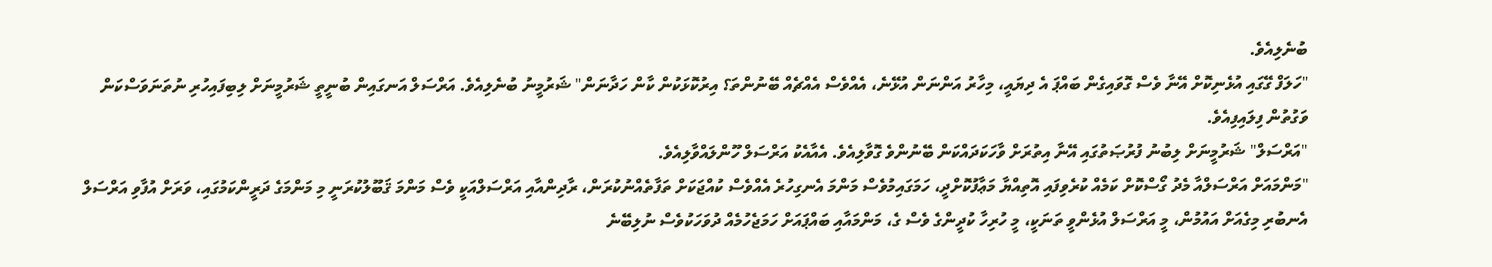ބުނެލިއެވެ.
"ހަލަފް ގޭގައި އުޅެނިކޮށް އޭނާ ވެސް ގޮވައިގެން ބައްޕަ އެ ދިޔައީ، މިހާރު އަންނަން އުޅޭނެ، އެއްވެސް އެއްޗެއް ބޭނުންތަ؟ އިރުކޮޅަކުން ކާން ހަދާނަން" ޝަރުމީނު ބުނެލިއެވެ. އަރްސަލް އަނގައިން ބުނީތީ ޝަރުމީނަށް ލިބިފައިހުރި ނުތަނަވަސްކަން ވަގުތުން ފިލައިފިއެވެ.
"އަރްސަލް" ޝަރުމީނަށް ލިބުނު ފުރުޞަތުގައި އޭނާ އިތުރަށް ވާހަކަދައްކަން ބޭނުންވެ ގޮވާލިއެވެ. އެއާއެކު އަރްސަލް ހޫންލައްވާލިއެވެ.
"މަންމައަށް އަރްސަލްއާ މެދު ގޯސްކޮށް ކަމެއް ކުރެވިފައި އޮތިއްޔާ މަޢާފުކޮށްދީ، ހަމަގައިމުވެސް މަންމަ އެނގިހުރެ އެއްވެސް ކުއްޖަކަށް ތަފާތެއްނުކުރަން، ރާދިންއާއި އަރްސަލްއަކީ ވެސް މަންމަ ޤަބޫލުކުރަނީ މި މަންމަގެ ދަރީންކަމުގައި، ވަރަށް އުފާވި އަރްސަލް އެނބުރި މިގެއަށް އައުމުން، މީ އަރްސަލް އުޅެންވީ ތަނަކީ، މީ ހުރިހާ ކުދީންގެ ވެސް ގެ، މަންމައާއި ބައްޕައަށް ހަމަޖެހުމެއް ދުވަހަކުވެސް ނުލިބޭނެ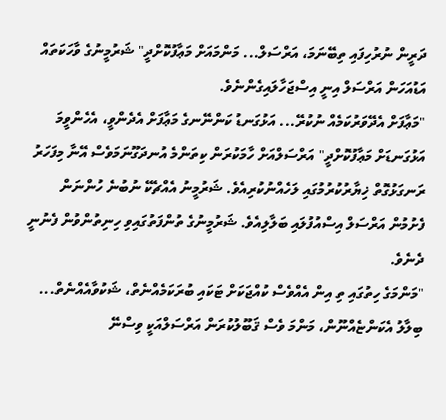ދަރީން ނުރުހިފައި ތިބޭނަމަ، އަރްސަލް... މަންމައަށް މަޢާފުކޮށްދީ" ޝަރުމީނުގެ ވާހަކަތައް އަޑުއަހަން އަރްސަލް އިނީ އިސްޖަހާލައިގެންނެވެ.
"މަޢާފަށް އެދޭވަރުކަމެއް ނުކުރޭ... އަޅުގަނޑު ކަންނޭނގެ މަޢާފަށް އެދެންވީ، އެހެންވީމަ އަޅުގަނޑަށް މަޢާފުކޮށްދީ" އަރްސަލްއަށް ހާމަކުރަން ކިތަންމެ އުނދަގޫނަމަވެސް އޭނާ މިފަހަރު ރަނގަޅުގޮތް ޚިޔާރުކުރުމުގައި ލަހެއްނުކުރިއެވެ. ޝަރުމީނު އެއްޗެކޭ ނުބުނެ ހުންނަން ފެށުމުން އަރްސަލް އިސްއުފުލައި ބަލާލިއެވެ. ޝަރުމީނުގެ ތުންފަތުގައިވި ހިނިތުންވުން ފެނުނީ ދެނެވެ.
"މަންމަގެ ހިތުގައި ތި އިން އެއްވެސް ކުއްޖަކަށް ޓަކައި ބުރަކަމެއްނެތް، ޝަކުވާއެއްނެތް... ބިލާލު އެކަންޏެއްނޫން، މަންމަ ވެސް ޤަބޫލުކުރަން އަރްސަލްއަކީ ވިސްނޭ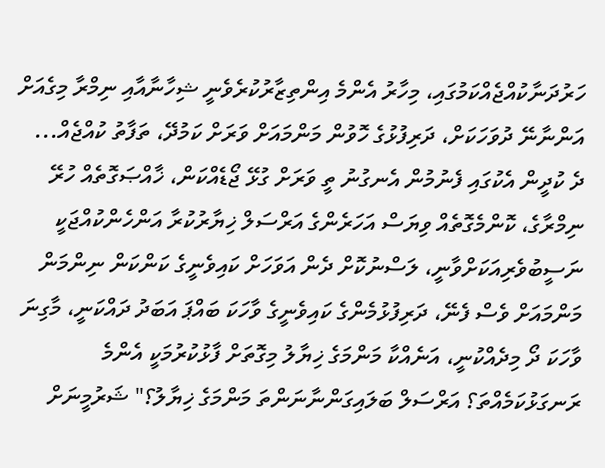ހަރުދަނާކުއްޖެއްކަމުގައި، މިހާރު އެންމެ އިންތިޒާރުކުރެވެނީ ޝިހާނާއާއި ނިމްރާ މިގެއަށް އަންނާނޭ ދުވަހަކަށް، ދަރިފުޅުގެ ހޮވުން މަންމައަށް ވަރަށް ކަމުދޭ، ތަފާތު ކުއްޖެއް... ދެ ކުދީން އެކުގައި ފެނުމުން އެނގުނު ތީ ވަރަށް ގުޅޭ ޖޯޑެއްކަން، ޚާއްޞަގޮތެއް ހުރޭ ނިމްރާގެ، ކޮންމެގޮތެއް ވިޔަސް އަހަރެންގެ އަރްސަލް ޚިޔާރުކުރާ އަންހެންކުއްޖަކީ ނަސީބުވެރިއަކަށްވާނީ، ލަސްނުކޮށް ދެން އަވަހަށް ކައިވެނީގެ ކަންކަން ނިންމަން މަންމައަށް ވެސް ފެނޭ، ދަރިފުޅުމެންގެ ކައިވެނީގެ ވާހަކަ ބައްޕަ އަބަދު ދައްކަނީ، މާގިނަ ވާހަކަ ދޯ މިދެއްކުނީ، އަނެއްކާ މަންމަގެ ޚިޔާލު މިގޮތަށް ފާޅުކުރުމަކީ އެންމެ ރަނގަޅުކަމެއްތަ؟ އަރްސަލް ބަލައިގަންނާނަންތަ މަންމަގެ ޚިޔާލު؟" ޝަރުމީނަށް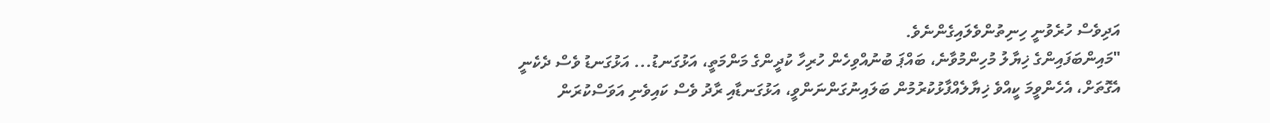އަދިވެސް ހުރެވުނީ ހިނިތުންވެލައިގެންނެވެ.
"މައިންބަފައިންގެ ޚިޔާލު މުހިންމުވާނެ، ބައްޕަ ބުނުއްވިހެން ހުރިހާ ކުދީންގެ މަންމަތީ، އަޅުގަނޑު... އަޅުގަނޑު ވެސް ދެކެނީ އެގޮތަށް، އެހެންވީމަ ކީއްވެ ޚިޔާލެއްފާޅުކުރުމުން ބަލައިނުގަންނަންވީ، އަޅުގަނޑާއި ރާދު ވެސް ކައިވެނި އަވަސްކުރަން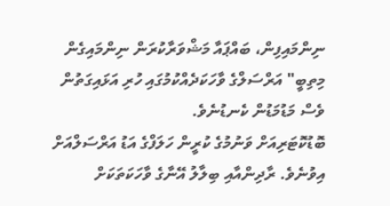ނިންމައިފިން، ބައްޕައާ މަޝްވަރާކުރަން ނިންމައިގެން މިތިބީ" އަރްސަލްގެ ވާހަކަދެއްކުމުގައި ހުރި އަޅައިގަތުން ވެސް މަޑުމަޑުން ކެނޑުނެވެ.
ބޮޑުކޮޓަރިއަށް ވަނުމުގެ ކުރީން ހަލަފްގެ އަޑު އަރްސަލްއަށް އިވުނެވެ. ރާދިންއާއި ބިލާލު އޭނާގެ ވާހަކަތަކަށް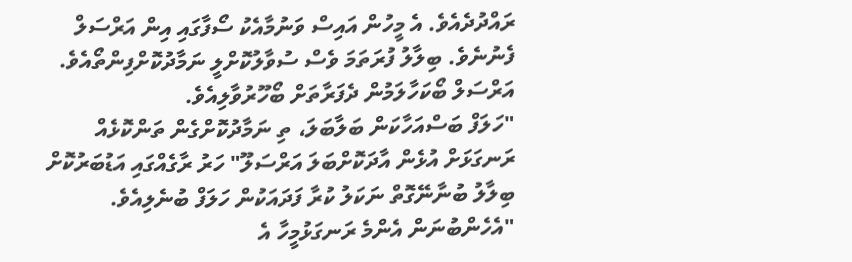ރައްދުދެއެވެ. އެ މީހުން އައިސް ވަނުމާއެކު ސޯފާގައި އިން އަރްސަލް ފެނުނެވެ. ބިލާލު ފުރަތަމަ ވެސް ސުވާލުކޮށްލީ ނަމާދުކޮށްފިންތޯއެވެ. އަރްސަލް ބޯކަހާލަމުން ދެފަރާތަށް ބޯހޫރުވާލިއެވެ.
"ހަލަފް ބަސްއަހާކަން ބަލާބަލަ، ތި ނަމާދުކޮށްގެން ތަންކޮޅެއް ރަނގަޅަށް އުޅެން އާދަކޮށްބަލަ އަރްސަލޫ" ހަރު ރާގެއްގައި އަޑުބަރުކޮށް ބިލާލު ބުނާނޭގޮތް ނަކަލު ކުރާ ފަދައަކުން ހަލަފް ބުނެލިއެވެ.
"އެހެންބުނަން އެންމެ ރަނގަޅުމީހާ އެ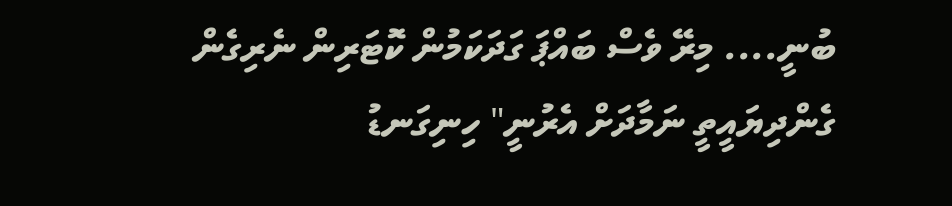ބުނީ.... މިރޭ ވެސް ބައްޕަ ގަދަކަމުން ކޮޓަރިން ނެރިގެން ގެންދިޔައީތީ ނަމާދަށް އެރުނީ" ހިނިގަނޑު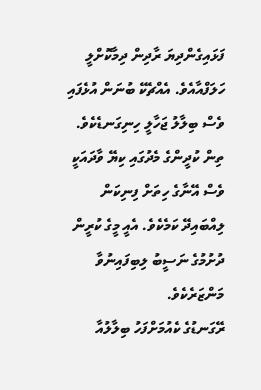ފަޅައިގެންދިޔަ ރާދިން ދިމާކޮށްލީ ހަލަފްއާއެވެ. އެއްޗެކޭ ބުނަން އުޅެފައި ވެސް ބިލާލު ޖަހާލީ ހިނިގަނޑެކެވެ. ތިން ކުދީންގެ މެދުގައި ކިޔޭ ވާދައަކީ ވެސް އޭނާގެ ހިތަށް ފިނިކަން ލިއްބައިދޭ ކަމެކެވެ. އެއީ މީގެ ކުރީން ދުށުމުގެ ނަސީބު ލިބިފައިނުވާ މަންޒަރެކެވެ.
ރޭގަނޑުގެ ކެއުމަށްފަހު ބިލާލުއާ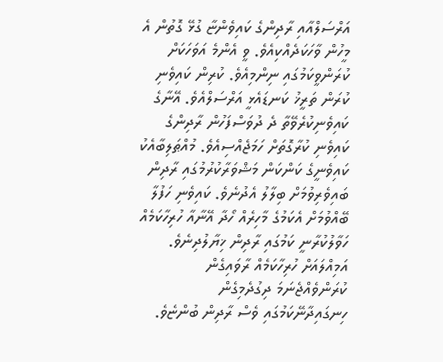އަރްސަލްއާއި ރާދިންގެ ކައިވެންޏާ ގުޅޭ ގޮތުން އެ މީހުން ވާހަކަދެއްކިއެވެ. ވީ އެންމެ އަވަހަކަށް ކުރަންވީކަމުގައި ނިންމިއެވެ. ކުރިން ކައިވެނި ކުރަން ތަރީޚު ކަނޑައެޅީ އަރްސަލްއެވެ. އޭނާގެ ކައިވެނިކުރެވޭތާ ދެ ދުވަސްފަހުން ރާދިންގެ ކައިވެނި ކުރާގޮތަށް ހަމަޖެއްސިއެވެ. މުއްޠަލިބާއެކު ކައިވެނީގެ ކަންކަން މަޝްވަރާކުރުމުގައި ރާދިން ބައިވެރިވުމަށް ބިލާލު އެދުނެވެ. ކައިވެނި ހަފުލާ ބޭއްވުމަށް އެކަމުގެ މާހިރެއް ހޯދާ އޭނާއާ ހުރިހާކަމެއް ހަވާލުކުރާނީ ކަމުގައި ރާދިން ޚިޔާލުދިނެވެ. އަމިއްލައަށް ހުރިހާކަމެއް ރާވައިގެން ކުރަންވެއްޖެނަމަ ދިގުދެމިގެން ހިނގައިދާނޭކަމުގައި ވެސް ރާދިން ބުންޏެވެ.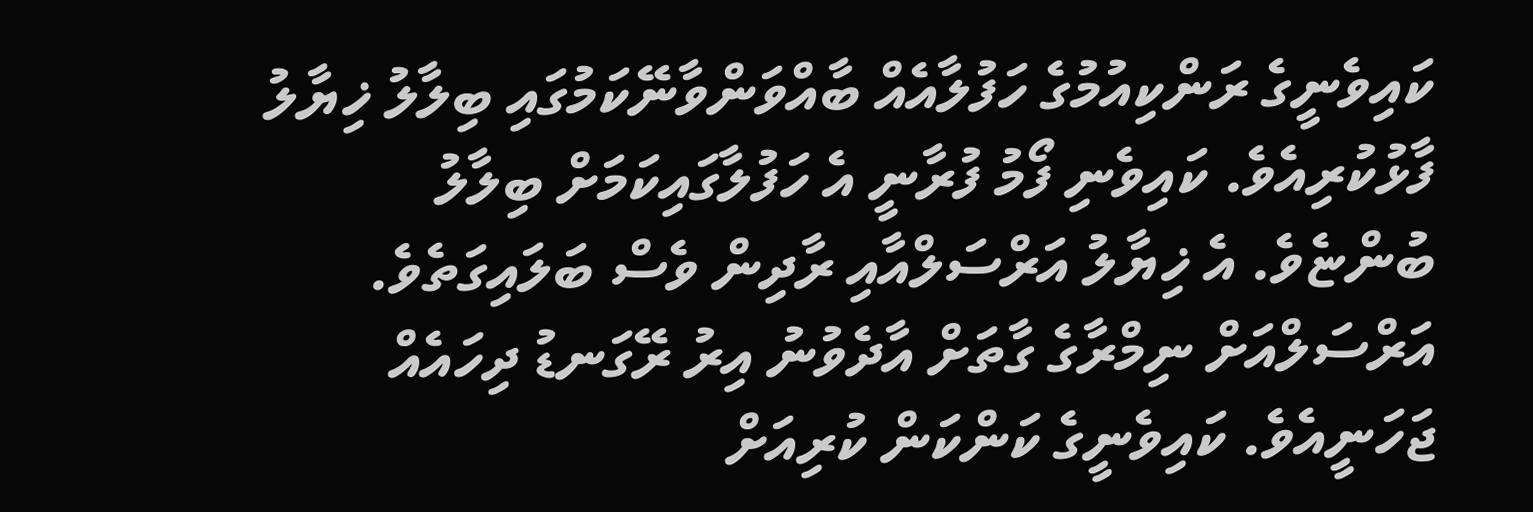ކައިވެނީގެ ރަންކިއުމުގެ ހަފުލާއެއް ބާއްވަންވާނޭކަމުގައި ބިލާލު ޚިޔާލު ފާޅުކުރިއެވެ. ކައިވެނި ފޯމު ފުރާނީ އެ ހަފުލާގައިކަމަށް ބިލާލު ބުންޏެވެ. އެ ޚިޔާލު އަރްސަލްއާއި ރާދިން ވެސް ބަލައިގަތެވެ.
އަރްސަލްއަށް ނިމްރާގެ ގާތަށް އާދެވުނު އިރު ރޭގަނޑު ދިހައެއް ޖަހަނީއެވެ. ކައިވެނީގެ ކަންކަން ކުރިއަށް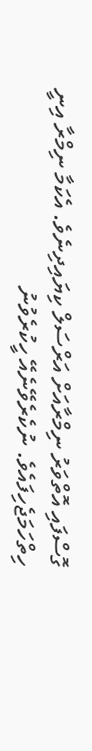ގޮސްފައި އޮތްވަރު ނިމްރާއަށް އަރްސަލް ކިޔައިދިނެވެ. އެކަމާ ނިމްރާ އިނީ ހިތްހަމަޖެހިފައެވެ. ނުކެރެވޭނެއޭ ހީކުރެވުނު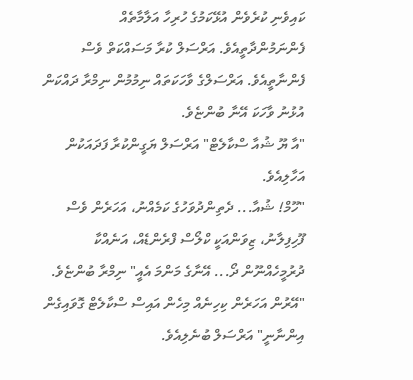ކައިވެނި ކުރެވެން އުޅޭކަމުގެ ހުރިހާ އަލާމާތެއް ފެންނަމުންދާތީއެވެ. އަރްސަލް ކުރާ މަސައްކަތް ވެސް ފެންނާތީއެވެ. އަރްސަލްގެ ވާހަކަތައް ނިމުމުން ނިމްރާ ދައްކަން އުޅުނު ވާހަކަ އޭނާ ބުންޏެވެ.
"އާ ޔޫ ޝުއާ ސްކާލެޓް" އަރްސަލް ޔަގީންކުރާ ފަދައަކުން އަހާލިއެވެ.
"ހޫމް! ޝުއާ... ދެތިންދުވަހުގެ ކަމެއްނު، އަހަރެން ވެސް ފޫހިފިލާނު، ޒިވަންއަކީ ކްލޯސް ފްރެންޑެއް، އަނެއްކާ ދުރުމީހެއްނޫން ދޯ... އޭނާގެ މަންމަ އެއީ" ނިމްރާ ބުންޏެވެ.
"އޭރުން އަހަރެން ކިހިނެއް މިހެން އައިސް ސްކާލެޓް ގޮވައިގެން އިންނާނީ" އަރްސަލް ބުނެލިއެވެ.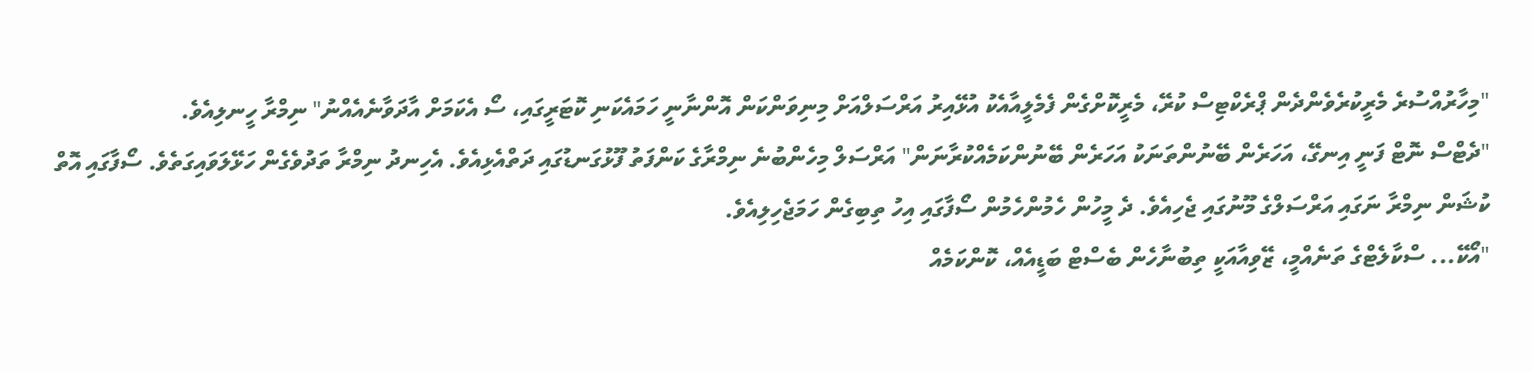"މިހާރުއްސުރެ މެރީކުރެވެންދެން ޕްރެކްޓިސް ކުރޭ، މެރީކޮށްގެން ފެމެލީއާއެކު އުޅޭއިރު އަރްސަލްއަށް މިނިވަންކަން އޮންނާނީ ހަމައެކަނި ކޮޓަރީގައި، ސޯ އެކަމަށް އާދަވާނެއެއްނު" ނިމްރާ ހީނލިއެވެ.
"ދެޓްސް ނޮޓް ފަނީ އިނގޭ، އަހަރެން ބޭނުންތަނަކު އަހަރެން ބޭނުންކަމެއްކުރާނަން" އަރްސަލް މިހެންބުނެ ނިމްރާގެ ކަންފަތު ފޫޅުގަނޑުގައި ދަތްއެޅިއެވެ. އެހިނދު ނިމްރާ ތަދުވެގެން ހަޅޭލަވައިގަތެވެ. ސޯފާގައި އޮތް ކުޝަން ނިމްރާ ނަގައި އަރްސަލްގެ މޫނުގައި ޖެހިއެވެ. ދެ މީހުން ހެމުންހެމުން ސޯފާގައި އިހު ތިބިގެން ހަމަޖެހިލިއެވެ.
"އޯކޭ... ސްކާލެޓްގެ ތަނެއްމީ، ޒޭވިއާއަކީ ތިބުނާހެން ބެސްޓް ބަޑީއެއް، ކޮންކަމެއް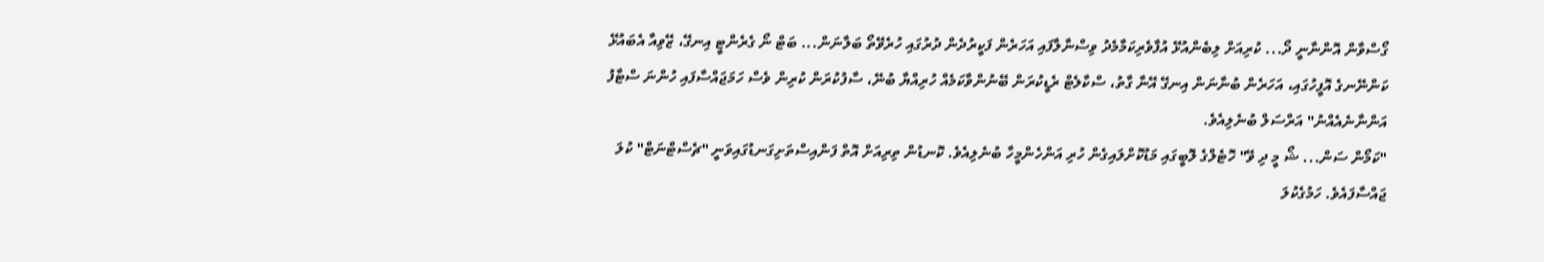ގޯސްވާން އޮންނާނީ ދޯ... ކުރިއަށް ލިބެންއުޅޭ އުފާވެރިކަމާމެދު ވިސްނާލާފައި އަހަރެން ފަކީރުދެން ދުރުގައި ހުރެވޭތޯ ބަލާނަން... ބަޓް ނޯ ގެރެންޓީ އިނގޭ، ޒޭވިއާ އެބައުޅޭ ކަންނޭނގެ އޮފީހުގައި، އަހަރެން ބުނާނަން އިނގޭ އޭނާ ގާތު، ސްކާލެޓް ރެޑީކުރަން ބޭނުންވާކަމެއް ހުރިއްޔާ ބުނޭ، ސާފުކުރަން ކުރިން ވެސް ހަމަޖައްސާފައި ހުންނަ ސްޓާފު އަންނާނެއެއްނު" އަރްސަލް ބުނެލިއެވެ.
"ކަމޯން ސަން... ޝޯ މީ ދި ވޭ" ހޮޓެލްގެ ލޮބީގައި މަޑުކޮށްލައިގެން ހުރި އަންހެންމީހާ ބުނެލިއެވެ. ކޮނޑުން ތިރިއަށް އޮތް ފަންއިސްތަށިގަނޑުގައިވަނީ "ޗެސްޓްނަޓް" ކުލަ ޖައްސާފައެވެ. ހަމުގެކުލަ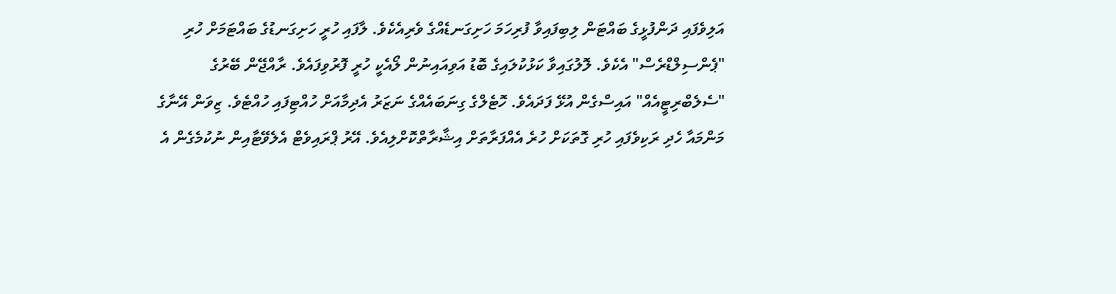އަލިވެފައި ދަންފުޅީގެ ބައްޓަން ލިބިފައިވާ ފުރިހަމަ ހަށިގަނޑެއްގެ ވެރިއެކެވެ. ލާފައި ހުރީ ހަށިގަނޑުގެ ބައްޓަމަށް ހުރި "ޕެންސިލްޑްރެސް" އެކެވެ. ލޮލުގައިވާ ކަޅުކުލައިގެ ބޮޑު އަވިއައިނުން ލޯއެކީ ހުރީ ފޮރުވިފައެވެ. ރާއްޖޭން ބޭރުގެ "ސެލެބްރިޓީއެއް" އައިސްގެން އުޅޭ ފަދައެވެ. ހޮޓެލްގެ ގިނަބައެއްގެ ނަޒަރު އެދިމާއަށް ހުއްޓިފައި ހުއްޓެވެ. ޒިވަން އޭނާގެ މަންމައާ ހެދި ރަކިވެފައި ހުރި ގޮތަކަށް ހުރެ އެއްފަރާތަށް އިޝާރާތްކޮށްލިއެވެ. އޭރު ޕްރައިވެޓް އެލެވޭޓާއިން ނުކުމެގެން އެ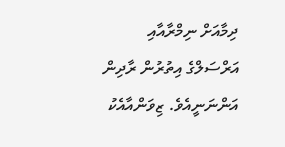ދިމާއަށް ނިމްރާއާއި އަރްސަލްގެ އިތުރުން ރާދިން އަންނަނީއެވެ. ޒިވަންއާއެކު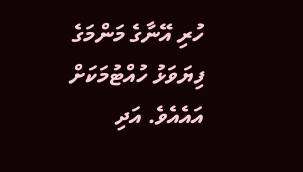ހުރި އޭނާގެ މަންމަގެ ފިޔަވަޅު ހުއްޓުމަކަށް އައެއެވެ. އަދި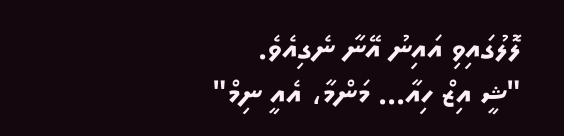ލޮލުގައިވި އައިނު އޭނާ ނެގިއެވެ.
"ޝީ އިޒް ހިއާ... މަންމާ، އެއީ ނިމް"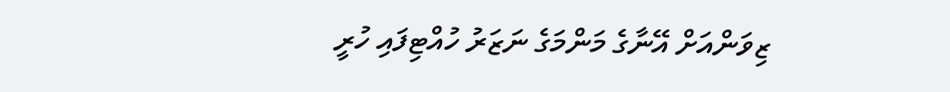ޒިވަންއަށް އޭނާގެ މަންމަގެ ނަޒަރު ހުއްޓިފައި ހުރީ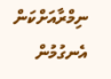ނިމްރާއަށްކަން އެނގުމުން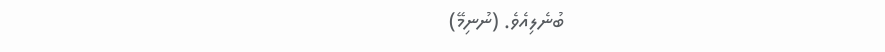ބުނެލިއެވެ. (ނުނިމޭ)